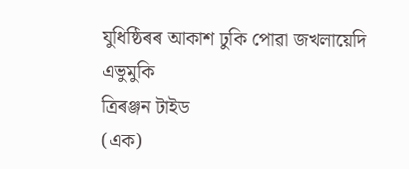যুধিষ্ঠিৰৰ আকাশ ঢুকি পোৱা জখলায়েদি এভুমুকি
ত্ৰিৰঞ্জন টাইড
(এক)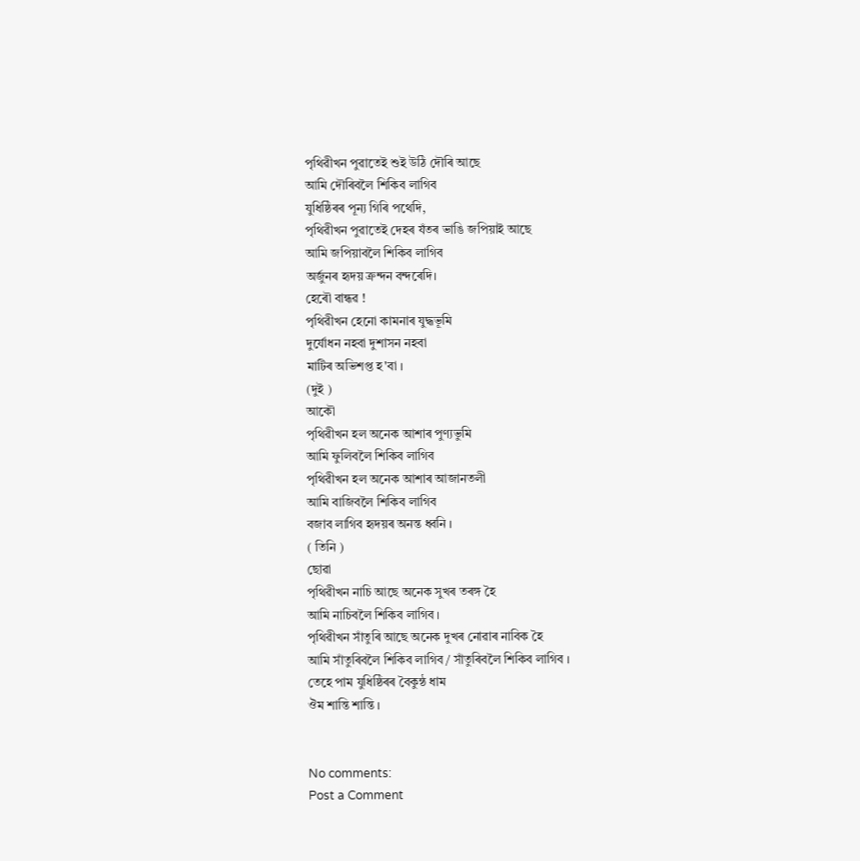পৃথিৱীখন পুৱাতেই শুই উঠি দৌৰি আছে
আমি দৌৰিবলৈ শিকিব লাগিব
যুধিষ্ঠিৰৰ পূন্য গিৰি পথেদি,
পৃথিৱীখন পুৱাতেই দেহৰ যঁতৰ ভাঙি জপিয়াই আছে
আমি জপিয়াবলৈ শিকিব লাগিব
অৰ্জুনৰ হৃদয় ক্ৰন্দন বন্দৰেদি।
হেৰৌ বান্ধৱ !
পৃথিৱীখন হেনো কামনাৰ যুদ্ধভূমি
দুৰ্যোধন নহবা দুশাসন নহবা
মাটিৰ অভিশপ্ত হ'বা ।
(দুই )
আকৌ
পৃথিৱীখন হল অনেক আশাৰ পুণ্যভুমি
আমি ফুলিবলৈ শিকিব লাগিব
পৃথিৱীখন হল অনেক আশাৰ আজানতলী
আমি বাজিবলৈ শিকিব লাগিব
বজাব লাগিব হৃদয়ৰ অনন্ত ধ্বনি ।
( তিনি )
ছোৱা
পৃথিৱীখন নাচি আছে অনেক সুখৰ তৰঙ্গ হৈ
আমি নাচিবলৈ শিকিব লাগিব ।
পৃথিৱীখন সাঁতুৰি আছে অনেক দুখৰ নোৱাৰ নাবিক হৈ
আমি সাঁতুৰিবলৈ শিকিব লাগিব / সাঁতুৰিবলৈ শিকিব লাগিব ।
তেহে পাম যুধিষ্ঠিৰৰ বৈকুন্ঠ ধাম
ঔম শান্তি শান্তি ।


No comments:
Post a Comment